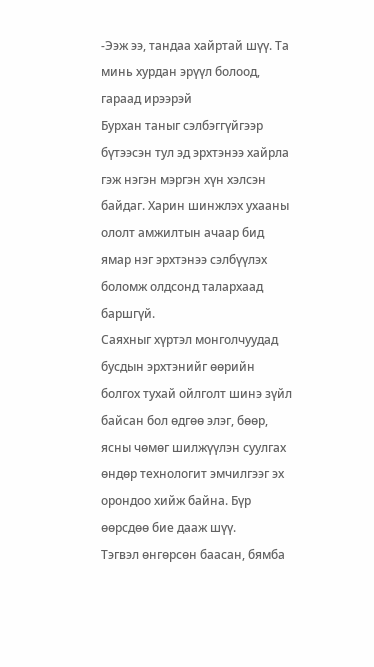-Ээж ээ, тандаа хайртай шүү. Та минь хурдан эрүүл болоод, гараад ирээрэй
Бурхан таныг сэлбэггүйгээр бүтээсэн тул эд эрхтэнээ хайрла гэж нэгэн мэргэн хүн хэлсэн байдаг. Харин шинжлэх ухааны ололт амжилтын ачаар бид ямар нэг эрхтэнээ сэлбүүлэх боломж олдсонд талархаад баршгүй.
Саяхныг хүртэл монголчуудад бусдын эрхтэнийг өөрийн болгох тухай ойлголт шинэ зүйл байсан бол өдгөө элэг, бөөр, ясны чөмөг шилжүүлэн суулгах өндөр технологит эмчилгээг эх орондоо хийж байна. Бүр өөрсдөө бие дааж шүү.
Тэгвэл өнгөрсөн баасан, бямба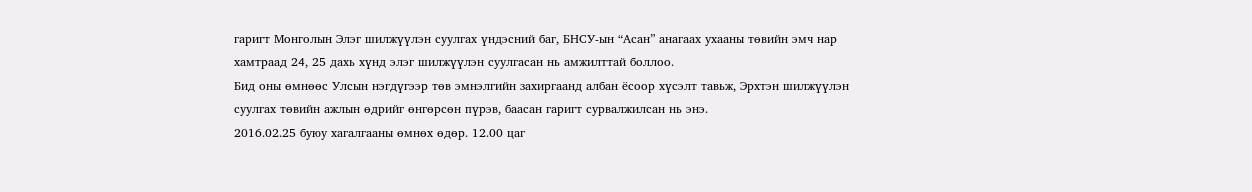гаригт Монголын Элэг шилжүүлэн суулгах үндэсний баг, БНСУ-ын “Асан” анагаах ухааны төвийн эмч нар хамтраад 24, 25 дахь хүнд элэг шилжүүлэн суулгасан нь амжилттай боллоо.
Бид оны өмнөөс Улсын нэгдүгээр төв эмнэлгийн захиргаанд албан ёсоор хүсэлт тавьж, Эрхтэн шилжүүлэн суулгах төвийн ажлын өдрийг өнгөрсөн пүрэв, баасан гаригт сурвалжилсан нь энэ.
2016.02.25 буюу хагалгааны өмнөх өдөр. 12.00 цаг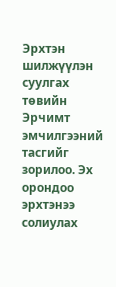Эрхтэн шилжүүлэн суулгах төвийн Эрчимт эмчилгээний тасгийг зорилоо. Эх орондоо эрхтэнээ солиулах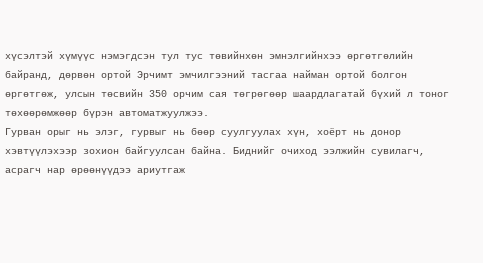хүсэлтэй хүмүүс нэмэгдсэн тул тус төвийнхөн эмнэлгийнхээ өргөтгөлийн байранд, дөрвөн ортой Эрчимт эмчилгээний тасгаа найман ортой болгон өргөтгөж, улсын төсвийн 350 орчим сая төгрөгөөр шаардлагатай бүхий л тоног төхөөрөмжөөр бүрэн автоматжуулжээ.
Гурван орыг нь элэг, гурвыг нь бөөр суулгуулах хүн, хоёрт нь донор хэвтүүлэхээр зохион байгуулсан байна. Биднийг очиход ээлжийн сувилагч, асрагч нар өрөөнүүдээ ариутгаж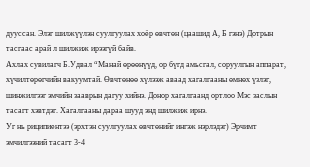дууссан. Элэг шилжүүлэн суулгуулах хоёр өвчтөн (цаашид А, Б гэнэ) Дотрын тасгаас арай л шилжиж ирээгүй байв.
Ахлах сувилагч Б.Удвал “Манай өрөөнүүд, ор бүгд амьсгал, соруулгын аппарат, хүчилтөрөгчийн вакуумтай. Өвчтөнөө хүлээж аваад хагалгааны өмнөх үзлэг, шинжилгээг эмчийн зааврын дагуу хийнэ. Донор хагалгаанд ортлоо Мэс заслын тасагт хэвтдэг. Хагалгааны дараа шууд энд шилжиж ирнэ.
Уг нь риципиентээ (эрхтэн суулгуулах өвчтөнийг ингэж нэрлэдэг) Эрчимт эмчилгээний тасагт 3-4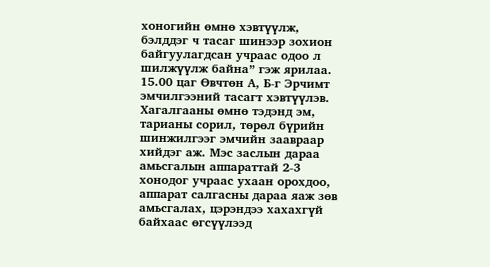хоногийн өмнө хэвтүүлж, бэлддэг ч тасаг шинээр зохион байгуулагдсан учраас одоо л шилжүүлж байна” гэж ярилаа.
15.00 цаг Өвчтөн А, Б-г Эрчимт эмчилгээний тасагт хэвтүүлэв. Хагалгааны өмнө тэдэнд эм, тарианы сорил, төрөл бүрийн шинжилгээг эмчийн заавраар хийдэг аж. Мэс заслын дараа амьсгалын аппараттай 2-3 хонодог учраас ухаан орохдоо, аппарат салгасны дараа яаж зөв амьсгалах, цэрэндээ хахахгүй байхаас өгсүүлээд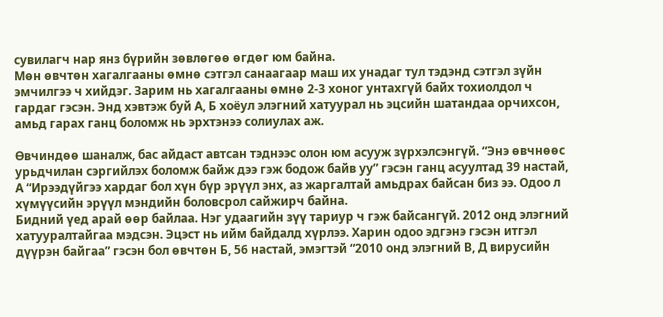сувилагч нар янз бүрийн зөвлөгөө өгдөг юм байна.
Мөн өвчтөн хагалгааны өмнө сэтгэл санаагаар маш их унадаг тул тэдэнд сэтгэл зүйн эмчилгээ ч хийдэг. Зарим нь хагалгааны өмнө 2-3 хоног унтахгүй байх тохиолдол ч гардаг гэсэн. Энд хэвтэж буй А, Б хоёул элэгний хатуурал нь эцсийн шатандаа орчихсон, амьд гарах ганц боломж нь эрхтэнээ солиулах аж.

Өвчиндөө шаналж, бас айдаст автсан тэднээс олон юм асууж зүрхэлсэнгүй. “Энэ өвчнөөс урьдчилан сэргийлэх боломж байж дээ гэж бодож байв уу” гэсэн ганц асуултад 39 настай, А “Ирээдүйгээ хардаг бол хүн бүр эрүүл энх, аз жаргалтай амьдрах байсан биз ээ. Одоо л хүмүүсийн эрүүл мэндийн боловсрол сайжирч байна.
Бидний үед арай өөр байлаа. Нэг удаагийн зүү тариур ч гэж байсангүй. 2012 онд элэгний хатууралтайгаа мэдсэн. Эцэст нь ийм байдалд хүрлээ. Харин одоо эдгэнэ гэсэн итгэл дүүрэн байгаа” гэсэн бол өвчтөн Б, 56 настай, эмэгтэй “2010 онд элэгний В, Д вирусийн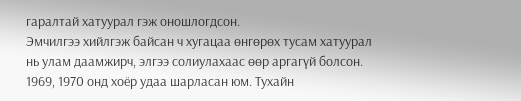гаралтай хатуурал гэж оношлогдсон.
Эмчилгээ хийлгэж байсан ч хугацаа өнгөрөх тусам хатуурал нь улам даамжирч, элгээ солиулахаас өөр аргагүй болсон. 1969, 1970 онд хоёр удаа шарласан юм. Тухайн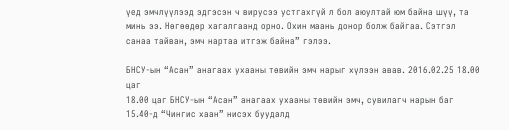үед эмчлүүлээд эдгэсэн ч вирусээ устгахгүй л бол аюултай юм байна шүү, та минь ээ. Нөгөөдөр хагалгаанд орно. Охин маань донор болж байгаа. Сэтгэл санаа тайван, эмч нартаа итгэж байна” гэлээ.

БНСУ-ын “Асан” анагаах ухааны төвийн эмч нарыг хүлээн авав. 2016.02.25 18.00 цаг
18.00 цаг БНСУ-ын “Асан” анагаах ухааны төвийн эмч, сувилагч нарын баг 15.40-д “Чингис хаан” нисэх буудалд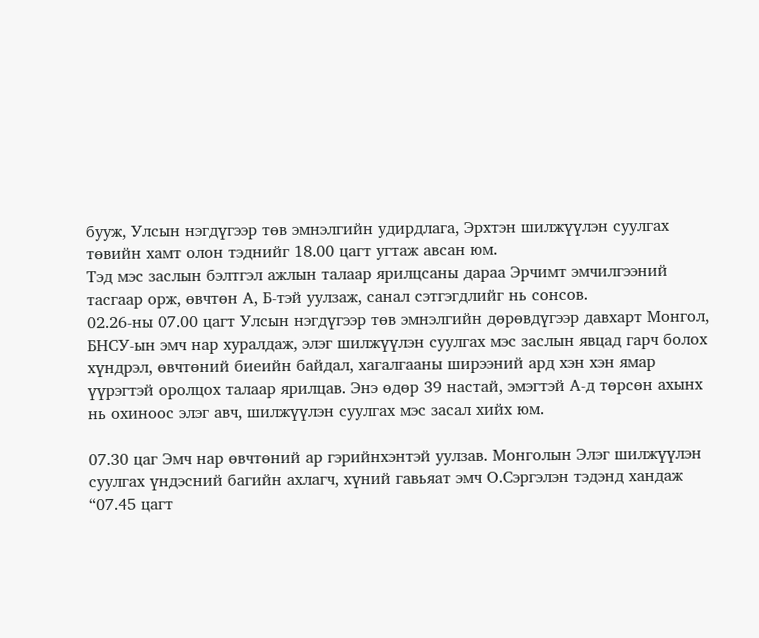бууж, Улсын нэгдүгээр төв эмнэлгийн удирдлага, Эрхтэн шилжүүлэн суулгах төвийн хамт олон тэднийг 18.00 цагт угтаж авсан юм.
Тэд мэс заслын бэлтгэл ажлын талаар ярилцсаны дараа Эрчимт эмчилгээний тасгаар орж, өвчтөн А, Б-тэй уулзаж, санал сэтгэгдлийг нь сонсов.
02.26-ны 07.00 цагт Улсын нэгдүгээр төв эмнэлгийн дөрөвдүгээр давхарт Монгол, БНСУ-ын эмч нар хуралдаж, элэг шилжүүлэн суулгах мэс заслын явцад гарч болох хүндрэл, өвчтөний биеийн байдал, хагалгааны ширээний ард хэн хэн ямар үүрэгтэй оролцох талаар ярилцав. Энэ өдөр 39 настай, эмэгтэй А-д төрсөн ахынх нь охиноос элэг авч, шилжүүлэн суулгах мэс засал хийх юм.

07.30 цаг Эмч нар өвчтөний ар гэрийнхэнтэй уулзав. Монголын Элэг шилжүүлэн суулгах үндэсний багийн ахлагч, хүний гавьяат эмч О.Сэргэлэн тэдэнд хандаж “07.45 цагт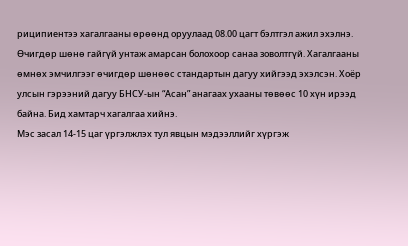риципиентээ хагалгааны өрөөнд оруулаад 08.00 цагт бэлтгэл ажил эхэлнэ.
Өчигдөр шөнө гайгүй унтаж амарсан болохоор санаа зоволтгүй. Хагалгааны өмнөх эмчилгээг өчигдөр шөнөөс стандартын дагуу хийгээд эхэлсэн. Хоёр улсын гэрээний дагуу БНСУ-ын “Асан” анагаах ухааны төвөөс 10 хүн ирээд байна. Бид хамтарч хагалгаа хийнэ.
Мэс засал 14-15 цаг үргэлжлэх тул явцын мэдээллийг хүргэж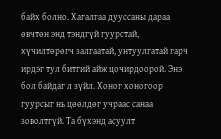байх болно. Хагалгаа дууссаны дараа өвчтөн энд тэндгүй гуурстай, хүчилтөрөгч залгаатай, унтуулгатай гарч ирдэг тул битгий айж цочирдоорой. Энэ бол байдаг л зүйл. Хоног хоногоор гуурсыг нь цөөлдөг учраас санаа зоволтгүй. Та бүхэнд асуулт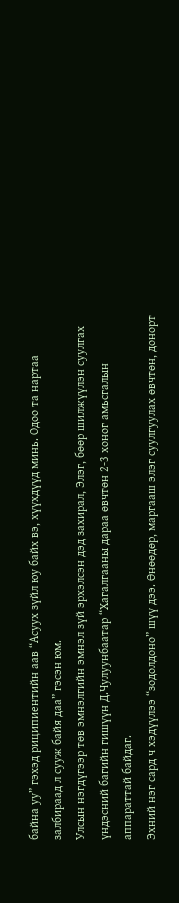байна уу” гэхэд риципиентийн аав “Асуух зүйл юу байх вэ, хүүхдүүд минь. Одоо та нартаа залбираад л сууж байя даа” гэсэн юм.
Улсын нэгдүгээр төв эмнэлгийн эмнэл зүй эрхэлсэн дэд захирал, Элэг, бөөр шилжүүлэн суулгах үндэсний багийн гишүүн Д.Чулуунбаатар “Хагалгааны дараа өвчтөн 2-3 хоног амьсгалын аппараттай байдаг.
Эхний нэг сард ч хэдүүлээ “зодолдоно” шүү дээ. Өнөөдөр, маргааш элэг суулгуулах өвчтөн, донорт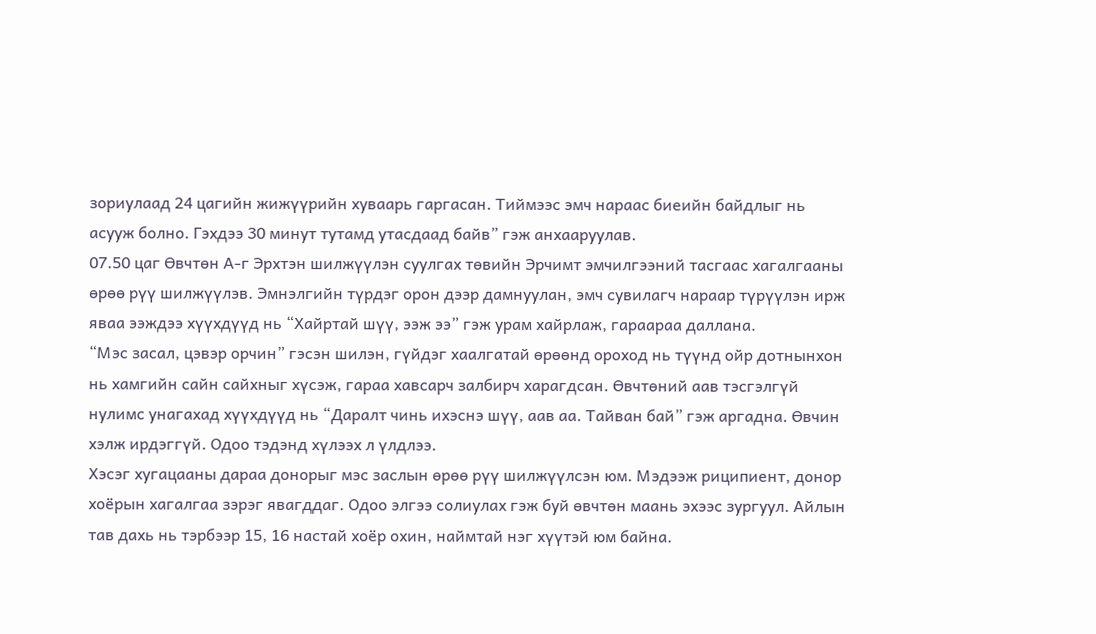зориулаад 24 цагийн жижүүрийн хуваарь гаргасан. Тиймээс эмч нараас биеийн байдлыг нь асууж болно. Гэхдээ 30 минут тутамд утасдаад байв” гэж анхааруулав.
07.50 цаг Өвчтөн А-г Эрхтэн шилжүүлэн суулгах төвийн Эрчимт эмчилгээний тасгаас хагалгааны өрөө рүү шилжүүлэв. Эмнэлгийн түрдэг орон дээр дамнуулан, эмч сувилагч нараар түрүүлэн ирж яваа ээждээ хүүхдүүд нь “Хайртай шүү, ээж ээ” гэж урам хайрлаж, гараараа даллана.
“Мэс засал, цэвэр орчин” гэсэн шилэн, гүйдэг хаалгатай өрөөнд ороход нь түүнд ойр дотнынхон нь хамгийн сайн сайхныг хүсэж, гараа хавсарч залбирч харагдсан. Өвчтөний аав тэсгэлгүй нулимс унагахад хүүхдүүд нь “Даралт чинь ихэснэ шүү, аав аа. Тайван бай” гэж аргадна. Өвчин хэлж ирдэггүй. Одоо тэдэнд хүлээх л үлдлээ.
Хэсэг хугацааны дараа донорыг мэс заслын өрөө рүү шилжүүлсэн юм. Мэдээж риципиент, донор хоёрын хагалгаа зэрэг явагддаг. Одоо элгээ солиулах гэж буй өвчтөн маань эхээс зургуул. Айлын тав дахь нь тэрбээр 15, 16 настай хоёр охин, наймтай нэг хүүтэй юм байна.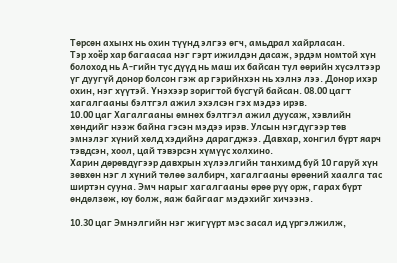Төрсөн ахынх нь охин түүнд элгээ өгч, амьдрал хайрласан.
Тэр хоёр хар багаасаа нэг гэрт ижилдэн дасаж, эрдэм номтой хүн болоход нь А-гийн тус дүүд нь маш их байсан тул өөрийн хүсэлтээр үг дуугүй донор болсон гэж ар гэрийнхэн нь хэлнэ лээ. Донор ихэр охин, нэг хүүтэй. Үнэхээр зоригтой бүсгүй байсан. 08.00 цагт хагалгааны бэлтгэл ажил эхэлсэн гэх мэдээ ирэв.
10.00 цаг Хагалгааны өмнөх бэлтгэл ажил дуусаж, хэвлийн хөндийг нээж байна гэсэн мэдээ ирэв. Улсын нэгдүгээр төв эмнэлэг хүний хөлд хэдийнэ дарагджээ. Давхар, хонгил бүрт яарч тэвдсэн, хоол, цай тэвэрсэн хүмүүс холхино.
Харин дөрөвдүгээр давхрын хүлээлгийн танхимд буй 10 гаруй хүн зөвхөн нэг л хүний төлөө залбирч, хагалгааны өрөөний хаалга тас ширтэн сууна. Эмч нарыг хагалгааны өрөө рүү орж, гарах бүрт өндөлзөж, юу болж, яаж байгааг мэдэхийг хичээнэ.

10.30 цаг Эмнэлгийн нэг жигүүрт мэс засал ид үргэлжилж,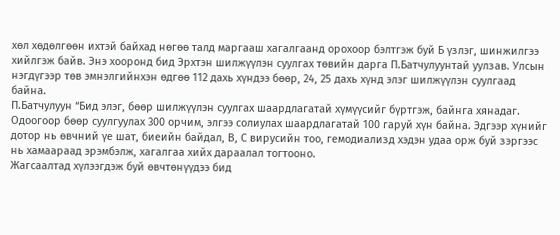хөл хөдөлгөөн ихтэй байхад нөгөө талд маргааш хагалгаанд орохоор бэлтгэж буй Б үзлэг, шинжилгээ хийлгэж байв. Энэ хооронд бид Эрхтэн шилжүүлэн суулгах төвийн дарга П.Батчулуунтай уулзав. Улсын нэгдүгээр төв эмнэлгийнхэн өдгөө 112 дахь хүндээ бөөр, 24, 25 дахь хүнд элэг шилжүүлэн суулгаад байна.
П.Батчулуун “Бид элэг, бөөр шилжүүлэн суулгах шаардлагатай хүмүүсийг бүртгэж, байнга хянадаг. Одоогоор бөөр суулгуулах 300 орчим, элгээ солиулах шаардлагатай 100 гаруй хүн байна. Эдгээр хүнийг дотор нь өвчний үе шат, биеийн байдал, В, С вирусийн тоо, гемодиализд хэдэн удаа орж буй зэргээс нь хамаараад эрэмбэлж, хагалгаа хийх дараалал тогтооно.
Жагсаалтад хүлээгдэж буй өвчтөнүүдээ бид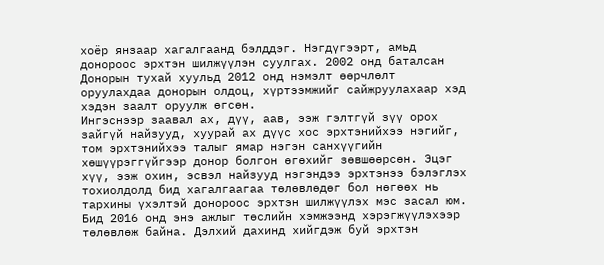хоёр янзаар хагалгаанд бэлддэг. Нэгдүгээрт, амьд донороос эрхтэн шилжүүлэн суулгах. 2002 онд баталсан Донорын тухай хуульд 2012 онд нэмэлт өөрчлөлт оруулахдаа донорын олдоц, хүртээмжийг сайжруулахаар хэд хэдэн заалт оруулж өгсөн.
Ингэснээр заавал ах, дүү, аав, ээж гэлтгүй зүү орох зайгүй найзууд, хуурай ах дүүс хос эрхтэнийхээ нэгийг, том эрхтэнийхээ талыг ямар нэгэн санхүүгийн хөшүүрэггүйгээр донор болгон өгөхийг зөвшөөрсөн. Эцэг хүү, ээж охин, эсвэл найзууд нэгэндээ эрхтэнээ бэлэглэх тохиолдолд бид хагалгаагаа төлөвлөдөг бол нөгөөх нь тархины үхэлтэй донороос эрхтэн шилжүүлэх мэс засал юм.
Бид 2016 онд энэ ажлыг төслийн хэмжээнд хэрэгжүүлэхээр төлөвлөж байна. Дэлхий дахинд хийгдэж буй эрхтэн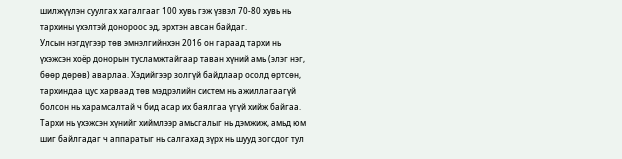шилжүүлэн суулгах хагалгааг 100 хувь гэж үзвэл 70-80 хувь нь тархины үхэлтэй донороос эд, эрхтэн авсан байдаг.
Улсын нэгдүгээр төв эмнэлгийнхэн 2016 он гараад тархи нь үхэжсэн хоёр донорын тусламжтайгаар таван хүний амь (элэг нэг, бөөр дөрөв) аварлаа. Хэдийгээр золгүй байдлаар осолд өртсөн, тархиндаа цус харваад төв мэдрэлийн систем нь ажиллагаагүй болсон нь харамсалтай ч бид асар их баялгаа үгүй хийж байгаа.
Тархи нь үхэжсэн хүнийг хиймлээр амьсгалыг нь дэмжиж, амьд юм шиг байлгадаг ч аппаратыг нь салгахад зүрх нь шууд зогсдог тул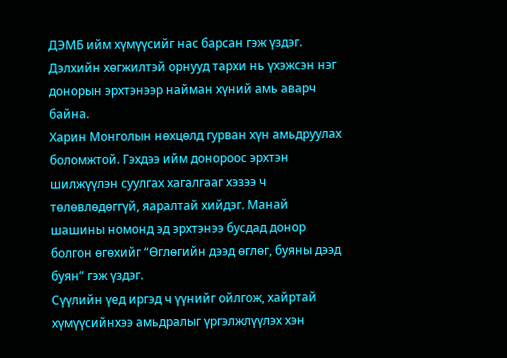ДЭМБ ийм хүмүүсийг нас барсан гэж үздэг. Дэлхийн хөгжилтэй орнууд тархи нь үхэжсэн нэг донорын эрхтэнээр найман хүний амь аварч байна.
Харин Монголын нөхцөлд гурван хүн амьдруулах боломжтой. Гэхдээ ийм донороос эрхтэн шилжүүлэн суулгах хагалгааг хэзээ ч төлөвлөдөггүй, яаралтай хийдэг. Манай шашины номонд эд эрхтэнээ бусдад донор болгон өгөхийг “Өглөгийн дээд өглөг, буяны дээд буян” гэж үздэг.
Сүүлийн үед иргэд ч үүнийг ойлгож, хайртай хүмүүсийнхээ амьдралыг үргэлжлүүлэх хэн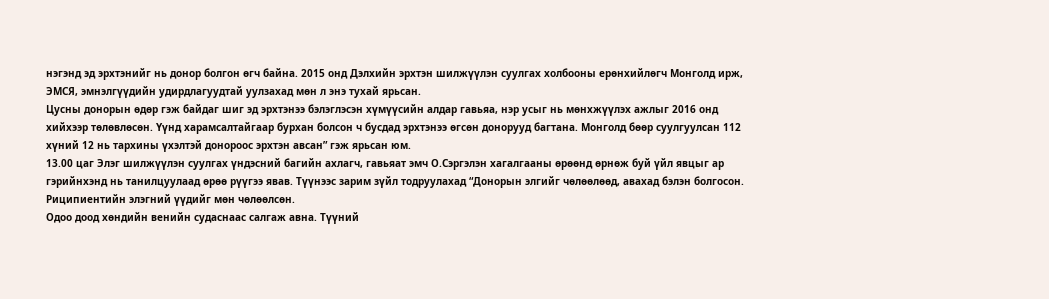нэгэнд эд эрхтэнийг нь донор болгон өгч байна. 2015 онд Дэлхийн эрхтэн шилжүүлэн суулгах холбооны ерөнхийлөгч Монголд ирж, ЭМСЯ, эмнэлгүүдийн удирдлагуудтай уулзахад мөн л энэ тухай ярьсан.
Цусны донорын өдөр гэж байдаг шиг эд эрхтэнээ бэлэглэсэн хүмүүсийн алдар гавьяа, нэр усыг нь мөнхжүүлэх ажлыг 2016 онд хийхээр төлөвлөсөн. Үүнд харамсалтайгаар бурхан болсон ч бусдад эрхтэнээ өгсөн донорууд багтана. Монголд бөөр суулгуулсан 112 хүний 12 нь тархины үхэлтэй донороос эрхтэн авсан” гэж ярьсан юм.
13.00 цаг Элэг шилжүүлэн суулгах үндэсний багийн ахлагч, гавьяат эмч О.Сэргэлэн хагалгааны өрөөнд өрнөж буй үйл явцыг ар гэрийнхэнд нь танилцуулаад өрөө рүүгээ явав. Түүнээс зарим зүйл тодруулахад “Донорын элгийг чөлөөлөөд, авахад бэлэн болгосон. Риципиентийн элэгний үүдийг мөн чөлөөлсөн.
Одоо доод хөндийн венийн судаснаас салгаж авна. Түүний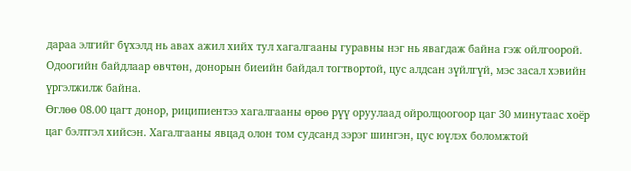дараа элгийг бүхэлд нь авах ажил хийх тул хагалгааны гуравны нэг нь явагдаж байна гэж ойлгоорой. Одоогийн байдлаар өвчтөн, донорын биеийн байдал тогтвортой, цус алдсан зүйлгүй, мэс засал хэвийн үргэлжилж байна.
Өглөө 08.00 цагт донор, риципиентээ хагалгааны өрөө рүү оруулаад ойролцоогоор цаг 30 минутаас хоёр цаг бэлтгэл хийсэн. Хагалгааны явцад олон том судсанд зэрэг шингэн, цус юүлэх боломжтой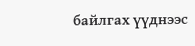байлгах үүднээс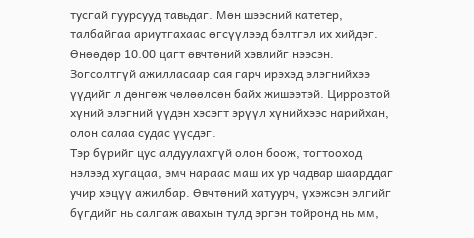тусгай гуурсууд тавьдаг. Мөн шээсний катетер, талбайгаа ариутгахаас өгсүүлээд бэлтгэл их хийдэг.
Өнөөдөр 10.00 цагт өвчтөний хэвлийг нээсэн. Зогсолтгүй ажилласаар сая гарч ирэхэд элэгнийхээ үүдийг л дөнгөж чөлөөлсөн байх жишээтэй. Циррозтой хүний элэгний үүдэн хэсэгт эрүүл хүнийхээс нарийхан, олон салаа судас үүсдэг.
Тэр бүрийг цус алдуулахгүй олон боож, тогтооход нэлээд хугацаа, эмч нараас маш их ур чадвар шаарддаг учир хэцүү ажилбар. Өвчтөний хатуурч, үхэжсэн элгийг бүгдийг нь салгаж авахын тулд эргэн тойронд нь мм,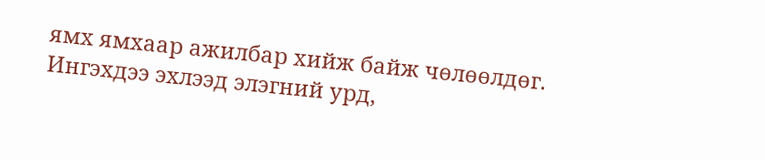ямх ямхаар ажилбар хийж байж чөлөөлдөг.
Ингэхдээ эхлээд элэгний урд,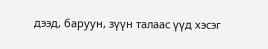дээд, баруун, зүүн талаас үүд хэсэг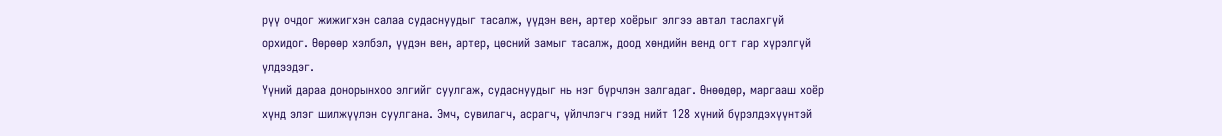рүү очдог жижигхэн салаа судаснуудыг тасалж, үүдэн вен, артер хоёрыг элгээ автал таслахгүй орхидог. Өөрөөр хэлбэл, үүдэн вен, артер, цөсний замыг тасалж, доод хөндийн венд огт гар хүрэлгүй үлдээдэг.
Үүний дараа донорынхоо элгийг суулгаж, судаснуудыг нь нэг бүрчлэн залгадаг. Өнөөдөр, маргааш хоёр хүнд элэг шилжүүлэн суулгана. Эмч, сувилагч, асрагч, үйлчлэгч гээд нийт 128 хүний бүрэлдэхүүнтэй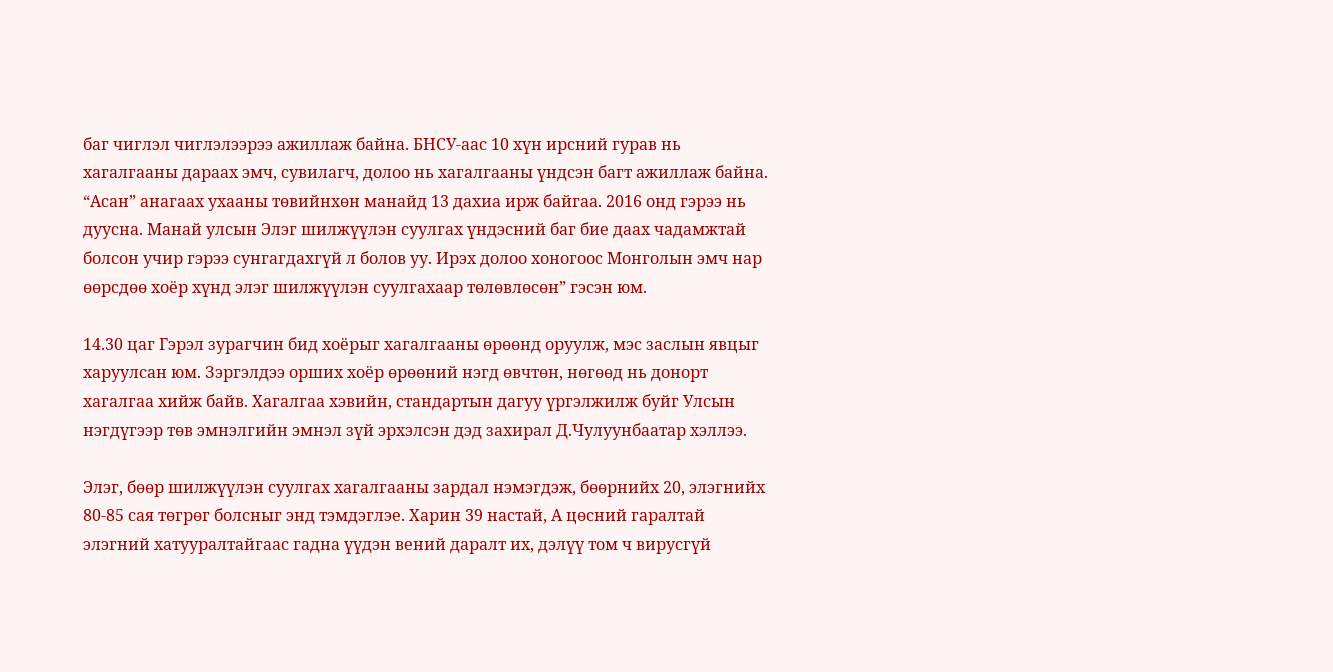баг чиглэл чиглэлээрээ ажиллаж байна. БНСУ-аас 10 хүн ирсний гурав нь хагалгааны дараах эмч, сувилагч, долоо нь хагалгааны үндсэн багт ажиллаж байна.
“Асан” анагаах ухааны төвийнхөн манайд 13 дахиа ирж байгаа. 2016 онд гэрээ нь дуусна. Манай улсын Элэг шилжүүлэн суулгах үндэсний баг бие даах чадамжтай болсон учир гэрээ сунгагдахгүй л болов уу. Ирэх долоо хоногоос Монголын эмч нар өөрсдөө хоёр хүнд элэг шилжүүлэн суулгахаар төлөвлөсөн” гэсэн юм.

14.30 цаг Гэрэл зурагчин бид хоёрыг хагалгааны өрөөнд оруулж, мэс заслын явцыг харуулсан юм. Зэргэлдээ орших хоёр өрөөний нэгд өвчтөн, нөгөөд нь донорт хагалгаа хийж байв. Хагалгаа хэвийн, стандартын дагуу үргэлжилж буйг Улсын нэгдүгээр төв эмнэлгийн эмнэл зүй эрхэлсэн дэд захирал Д.Чулуунбаатар хэллээ.

Элэг, бөөр шилжүүлэн суулгах хагалгааны зардал нэмэгдэж, бөөрнийх 20, элэгнийх 80-85 сая төгрөг болсныг энд тэмдэглэе. Харин 39 настай, А цөсний гаралтай элэгний хатууралтайгаас гадна үүдэн вений даралт их, дэлүү том ч вирусгүй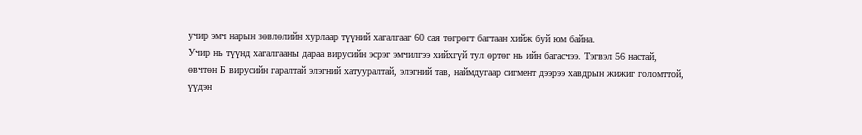учир эмч нарын зөвлөлийн хурлаар түүний хагалгааг 60 сая төгрөгт багтаан хийж буй юм байна.
Учир нь түүнд хагалгааны дараа вирусийн эсрэг эмчилгээ хийхгүй тул өртөг нь ийн багасчээ. Тэгвэл 56 настай, өвчтөн Б вирусийн гаралтай элэгний хатууралтай, элэгний тав, наймдугаар сигмент дээрээ хавдрын жижиг голомттой, үүдэн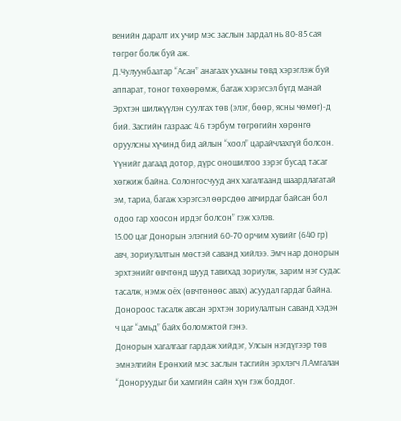венийн даралт их учир мэс заслын зардал нь 80-85 сая төгрөг болж буй аж.
Д.Чулуунбаатар “Асан” анагаах ухааны төвд хэрэглэж буй аппарат, тоног төхөөрөмж, багаж хэрэгсэл бүгд манай Эрхтэн шилжүүлэн суулгах төв (элэг, бөөр, ясны чөмөг)-д бий. Засгийн газраас 4.6 тэрбум төгрөгийн хөрөнгө оруулсны хүчинд бид айлын “хоол” царайчлахгүй болсон.
Үүнийг дагаад дотор, дүрс оношилгоо зэрэг бусад тасаг хөгжиж байна. Солонгосчууд анх хагалгаанд шаардлагатай эм, тариа, багаж хэрэгсэл өөрсдөө авчирдаг байсан бол одоо гар хоосон ирдэг болсон” гэж хэлэв.
15.00 цаг Донорын элэгний 60-70 орчим хувийг (640 гр) авч, зориулалтын мөстэй саванд хийлээ. Эмч нар донорын эрхтэнийг өвчтөнд шууд тавихад зориулж, зарим нэг судас тасалж, нэмж оёх (өвчтөнөөс авах) асуудал гардаг байна. Донороос тасалж авсан эрхтэн зориулалтын саванд хэдэн ч цаг “амьд” байх боломжтой гэнэ.
Донорын хагалгааг гардаж хийдэг, Улсын нэгдүгээр төв эмнэлгийн Ерөнхий мэс заслын тасгийн эрхлэгч Л.Амгалан “Доноруудыг би хамгийн сайн хүн гэж боддог.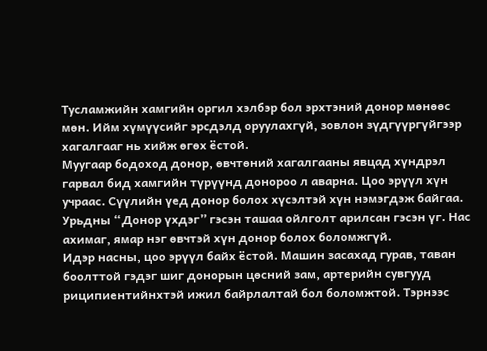Тусламжийн хамгийн оргил хэлбэр бол эрхтэний донор мөнөөс мөн. Ийм хүмүүсийг эрсдэлд оруулахгүй, зовлон зүдгүүргүйгээр хагалгааг нь хийж өгөх ёстой.
Муугаар бодоход донор, өвчтөний хагалгааны явцад хүндрэл гарвал бид хамгийн түрүүнд донороо л аварна. Цоо эрүүл хүн учраас. Сүүлийн үед донор болох хүсэлтэй хүн нэмэгдэж байгаа. Урьдны “Донор үхдэг” гэсэн ташаа ойлголт арилсан гэсэн үг. Нас ахимаг, ямар нэг өвчтэй хүн донор болох боломжгүй.
Идэр насны, цоо эрүүл байх ёстой. Машин засахад гурав, таван боолттой гэдэг шиг донорын цөсний зам, артерийн сувгууд риципиентийнхтэй ижил байрлалтай бол боломжтой. Тэрнээс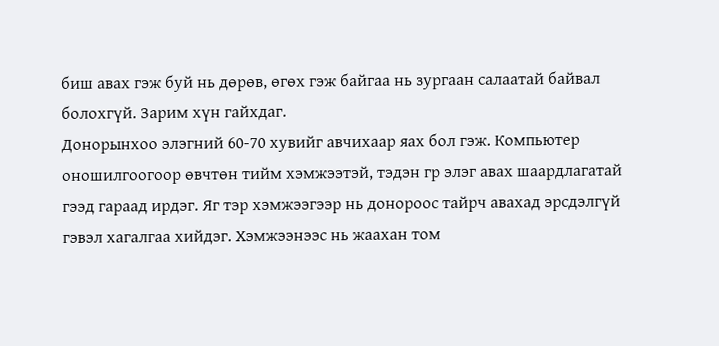биш авах гэж буй нь дөрөв, өгөх гэж байгаа нь зургаан салаатай байвал болохгүй. Зарим хүн гайхдаг.
Донорынхоо элэгний 60-70 хувийг авчихаар яах бол гэж. Компьютер оношилгоогоор өвчтөн тийм хэмжээтэй, тэдэн гр элэг авах шаардлагатай гээд гараад ирдэг. Яг тэр хэмжээгээр нь донороос тайрч авахад эрсдэлгүй гэвэл хагалгаа хийдэг. Хэмжээнээс нь жаахан том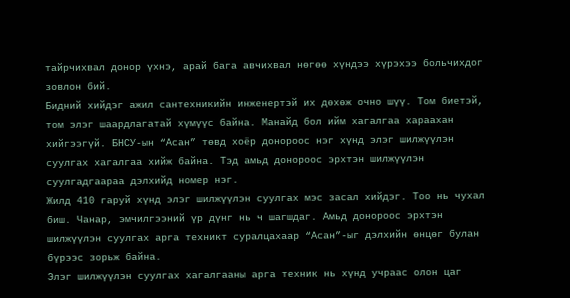тайрчихвал донор үхнэ, арай бага авчихвал нөгөө хүндээ хүрэхээ больчихдог зовлон бий.
Бидний хийдэг ажил сантехникийн инженертэй их дөхөж очно шүү. Том биетэй, том элэг шаардлагатай хүмүүс байна. Манайд бол ийм хагалгаа хараахан хийгээгүй. БНСУ-ын “Асан” төвд хоёр донороос нэг хүнд элэг шилжүүлэн суулгах хагалгаа хийж байна. Тэд амьд донороос эрхтэн шилжүүлэн суулгадгаараа дэлхийд номер нэг.
Жилд 410 гаруй хүнд элэг шилжүүлэн суулгах мэс засал хийдэг. Тоо нь чухал биш. Чанар, эмчилгээний үр дүнг нь ч шагшдаг. Амьд донороос эрхтэн шилжүүлэн суулгах арга техникт суралцахаар “Асан”-ыг дэлхийн өнцөг булан бүрээс зорьж байна.
Элэг шилжүүлэн суулгах хагалгааны арга техник нь хүнд учраас олон цаг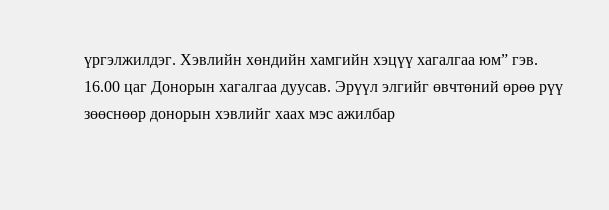үргэлжилдэг. Хэвлийн хөндийн хамгийн хэцүү хагалгаа юм” гэв.
16.00 цаг Донорын хагалгаа дуусав. Эрүүл элгийг өвчтөний өрөө рүү зөөснөөр донорын хэвлийг хаах мэс ажилбар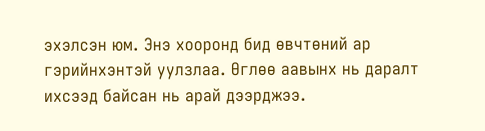эхэлсэн юм. Энэ хооронд бид өвчтөний ар гэрийнхэнтэй уулзлаа. Өглөө аавынх нь даралт ихсээд байсан нь арай дээрджээ.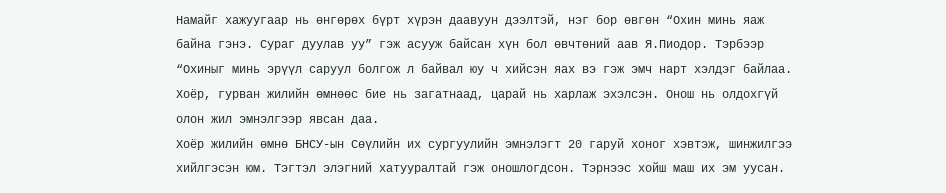Намайг хажуугаар нь өнгөрөх бүрт хүрэн даавуун дээлтэй, нэг бор өвгөн “Охин минь яаж байна гэнэ. Сураг дуулав уу” гэж асууж байсан хүн бол өвчтөний аав Я.Пиодор. Тэрбээр “Охиныг минь эрүүл саруул болгож л байвал юу ч хийсэн яах вэ гэж эмч нарт хэлдэг байлаа. Хоёр, гурван жилийн өмнөөс бие нь загатнаад, царай нь харлаж эхэлсэн. Онош нь олдохгүй олон жил эмнэлгээр явсан даа.
Хоёр жилийн өмнө БНСУ-ын Сөүлийн их сургуулийн эмнэлэгт 20 гаруй хоног хэвтэж, шинжилгээ хийлгэсэн юм. Тэгтэл элэгний хатууралтай гэж оношлогдсон. Тэрнээс хойш маш их эм уусан.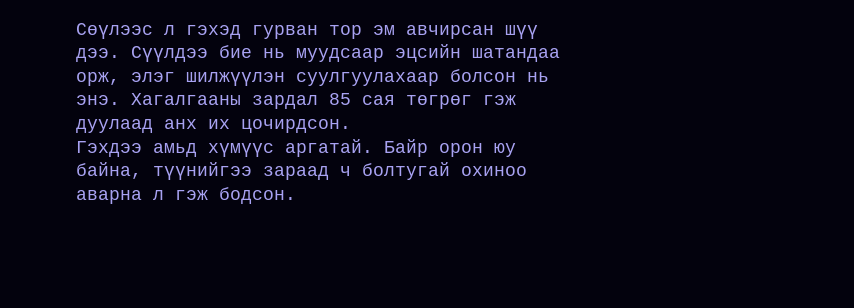Сөүлээс л гэхэд гурван тор эм авчирсан шүү дээ. Сүүлдээ бие нь муудсаар эцсийн шатандаа орж, элэг шилжүүлэн суулгуулахаар болсон нь энэ. Хагалгааны зардал 85 сая төгрөг гэж дуулаад анх их цочирдсон.
Гэхдээ амьд хүмүүс аргатай. Байр орон юу байна, түүнийгээ зараад ч болтугай охиноо аварна л гэж бодсон.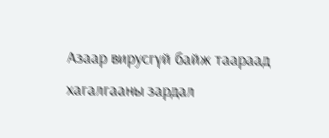Азаар вирусгүй байж таараад хагалгааны зардал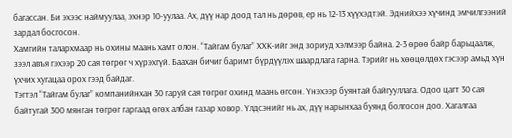багассан. Би эхээс наймуулаа, эхнэр 10-уулаа. Ах, дүү нар доод тал нь дөрөв, ер нь 12-13 хүүхэдтэй. Эднийхээ хүчинд эмчилгээний зардал босгосон.
Хамгийн талархмаар нь охины маань хамт олон. “Тайгам булаг” ХХК-ийг энд зориуд хэлмээр байна. 2-3 өрөө байр барьцаалж, зээл авъя гэхээр 20 сая төгрөг ч хүрэхгүй. Баахан бичиг баримт бүрдүүлэх шаардлага гарна. Тэрийг нь хөөцөлдөх гэсээр амьд хүн үхчих хугацаа орох гээд байдаг.
Тэгтэл “Тайгам булаг” компанийнхан 30 гаруй сая төгрөг охинд маань өгсөн. Үнэхээр буянтай байгууллага. Одоо цагт 30 сая байтугай 300 мянган төгрөг гаргаад өгөх албан газар ховор. Үлдсэнийг нь ах, дүү нарынхаа буянд болгосон доо. Хагалгаа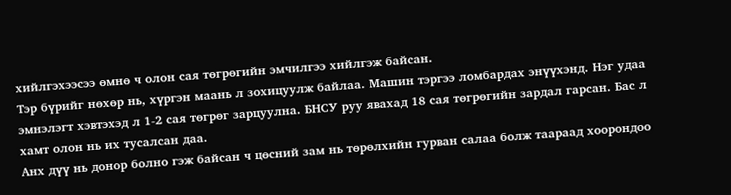хийлгэхээсээ өмнө ч олон сая төгрөгийн эмчилгээ хийлгэж байсан.
Тэр бүрийг нөхөр нь, хүргэн маань л зохицуулж байлаа. Машин тэргээ ломбардах энүүхэнд. Нэг удаа эмнэлэгт хэвтэхэд л 1-2 сая төгрөг зарцуулна. БНСУ руу явахад 18 сая төгрөгийн зардал гарсан. Бас л хамт олон нь их тусалсан даа.
Анх дүү нь донор болно гэж байсан ч цөсний зам нь төрөлхийн гурван салаа болж таараад хоорондоо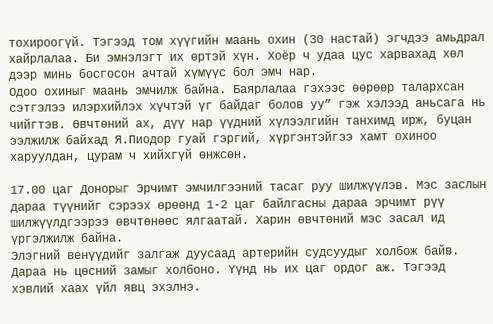тохироогүй. Тэгээд том хүүгийн маань охин (30 настай) эгчдээ амьдрал хайрлалаа. Би эмнэлэгт их өртэй хүн. Хоёр ч удаа цус харвахад хөл дээр минь босгосон ачтай хүмүүс бол эмч нар.
Одоо охиныг маань эмчилж байна. Баярлалаа гэхээс өөрөөр талархсан сэтгэлээ илэрхийлэх хүчтэй үг байдаг болов уу” гэж хэлээд аньсага нь чийгтэв. Өвчтөний ах, дүү нар үүдний хүлээлгийн танхимд ирж, буцан ээлжилж байхад Я.Пиодор гуай гэргий, хүргэнтэйгээ хамт охиноо харуулдан, цурам ч хийхгүй өнжсөн.

17.00 цаг Донорыг Эрчимт эмчилгээний тасаг руу шилжүүлэв. Мэс заслын дараа түүнийг сэрээх өрөөнд 1-2 цаг байлгасны дараа эрчимт рүү шилжүүлдгээрээ өвчтөнөөс ялгаатай. Харин өвчтөний мэс засал ид үргэлжилж байна.
Элэгний венүүдийг залгаж дуусаад артерийн судсуудыг холбож байв. Дараа нь цөсний замыг холбоно. Үүнд нь их цаг ордог аж. Тэгээд хэвлий хаах үйл явц эхэлнэ.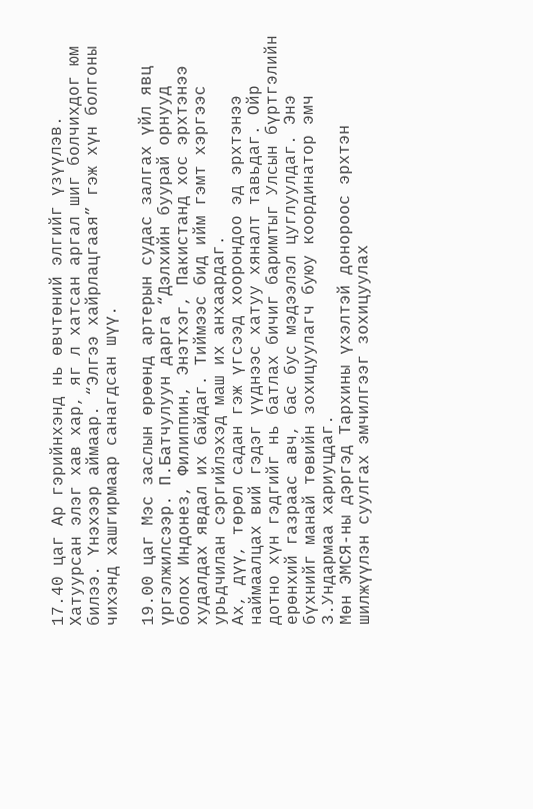17.40 цаг Ар гэрийнхэнд нь өвчтөний элгийг үзүүлэв. Хатуурсан элэг хав хар, яг л хатсан аргал шиг болчихдог юм билээ. Үнэхээр аймаар. “Элгээ хайрлацгаая” гэж хүн болгоны чихэнд хашгирмаар санагдсан шүү.

19.00 цаг Мэс заслын өрөөнд артерын судас залгах үйл явц үргэлжилсээр. П.Батчулуун дарга “Дэлхийн буурай орнууд болох Индонез, Филиппин, Энэтхэг, Пакистанд хос эрхтэнээ худалдах явдал их байдаг. Тиймээс бид ийм гэмт хэргээс урьдчилан сэргийлэхэд маш их анхаардаг.
Ах, дүү, төрөл садан гэж үгсээд хоорондоо эд эрхтэнээ наймаалцах вий гэдэг үүднээс хатуу хяналт тавьдаг. Ойр дотно хүн гэдгийг нь батлах бичиг баримтыг Улсын бүртгэлийн ерөнхий газраас авч, бас бус мэдээлэл цуглуулдаг. Энэ бүхнийг манай төвийн зохицуулагч буюу координатор эмч З.Ундармаа хариуцдаг.
Мөн ЭМСЯ-ны дэргэд Тархины үхэлтэй донороос эрхтэн шилжүүлэн суулгах эмчилгээг зохицуулах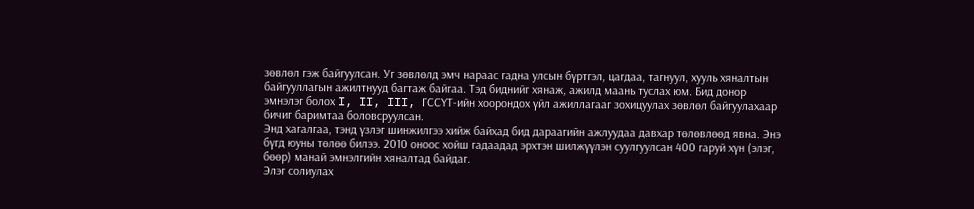зөвлөл гэж байгуулсан. Уг зөвлөлд эмч нараас гадна улсын бүртгэл, цагдаа, тагнуул, хууль хяналтын байгууллагын ажилтнууд багтаж байгаа. Тэд биднийг хянаж, ажилд маань туслах юм. Бид донор эмнэлэг болох I, II, III, ГССҮТ-ийн хоорондох үйл ажиллагааг зохицуулах зөвлөл байгуулахаар бичиг баримтаа боловсруулсан.
Энд хагалгаа, тэнд үзлэг шинжилгээ хийж байхад бид дараагийн ажлуудаа давхар төлөвлөөд явна. Энэ бүгд юуны төлөө билээ. 2010 оноос хойш гадаадад эрхтэн шилжүүлэн суулгуулсан 400 гаруй хүн (элэг, бөөр) манай эмнэлгийн хяналтад байдаг.
Элэг солиулах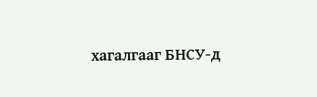хагалгааг БНСУ-д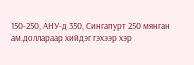150-250, АНУ-д 350, Сингапурт 250 мянган ам.доллараар хийдэг гэхээр хэр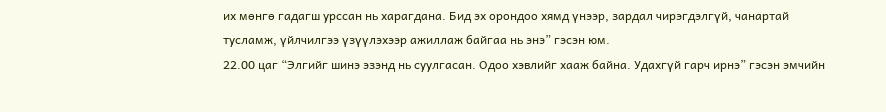их мөнгө гадагш урссан нь харагдана. Бид эх орондоо хямд үнээр, зардал чирэгдэлгүй, чанартай тусламж, үйлчилгээ үзүүлэхээр ажиллаж байгаа нь энэ” гэсэн юм.
22.00 цаг “Элгийг шинэ эзэнд нь суулгасан. Одоо хэвлийг хааж байна. Удахгүй гарч ирнэ” гэсэн эмчийн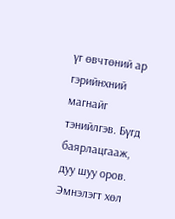үг өвчтөний ар гэрийнхний магнайг тэнийлгэв. Бүгд баярлацгааж, дуу шуу оров. Эмнэлэгт хөл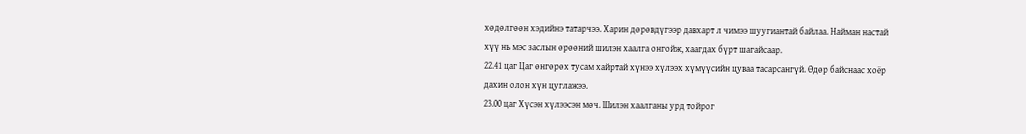хөдөлгөөн хэдийнэ татарчээ. Харин дөрөвдүгээр давхарт л чимээ шуугиантай байлаа. Найман настай хүү нь мэс заслын өрөөний шилэн хаалга онгойж, хаагдах бүрт шагайсаар.
22.41 цаг Цаг өнгөрөх тусам хайртай хүнээ хүлээх хүмүүсийн цуваа тасарсангүй. Өдөр байснаас хоёр дахин олон хүн цуглажээ.
23.00 цаг Хүсэн хүлээсэн мөч. Шилэн хаалганы урд тойрог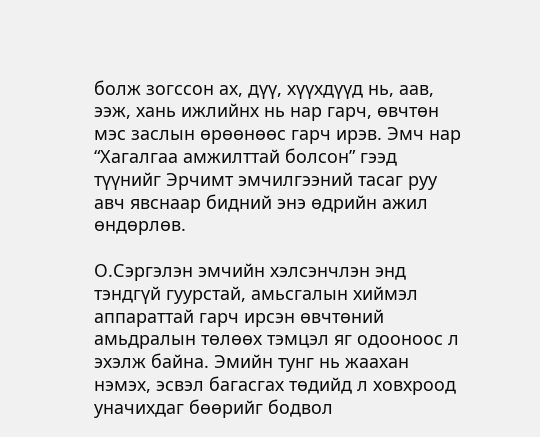болж зогссон ах, дүү, хүүхдүүд нь, аав, ээж, хань ижлийнх нь нар гарч, өвчтөн мэс заслын өрөөнөөс гарч ирэв. Эмч нар “Хагалгаа амжилттай болсон” гээд түүнийг Эрчимт эмчилгээний тасаг руу авч явснаар бидний энэ өдрийн ажил өндөрлөв.

О.Сэргэлэн эмчийн хэлсэнчлэн энд тэндгүй гуурстай, амьсгалын хиймэл аппараттай гарч ирсэн өвчтөний амьдралын төлөөх тэмцэл яг одооноос л эхэлж байна. Эмийн тунг нь жаахан нэмэх, эсвэл багасгах төдийд л ховхроод уначихдаг бөөрийг бодвол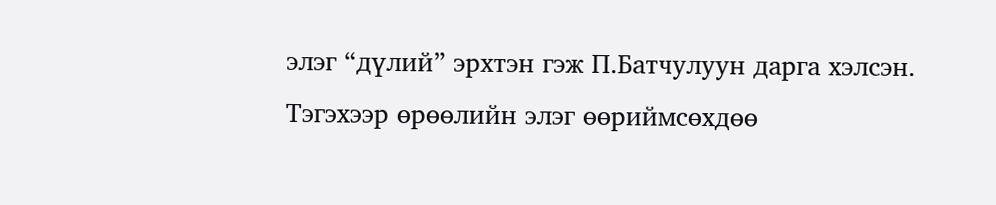элэг “дүлий” эрхтэн гэж П.Батчулуун дарга хэлсэн. Тэгэхээр өрөөлийн элэг өөриймсөхдөө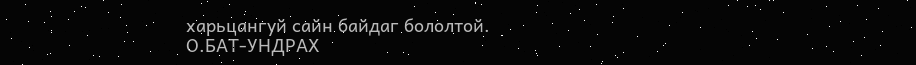харьцангуй сайн байдаг бололтой.
О.БАТ-УНДРАХ